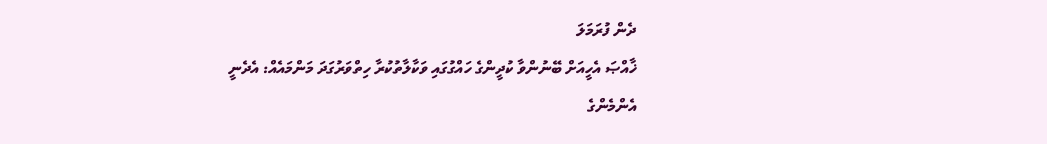ދެން ފުރަމަލަ
ޚާއްޞަ އެހީއަށް ބޭނުންވާ ކުދީންގެ ހައްގުގައި ވަކާލާތުކުރާ ހިތްވަރުގަދަ މަންމައެއް: އެދެނީ އެންމެންގެ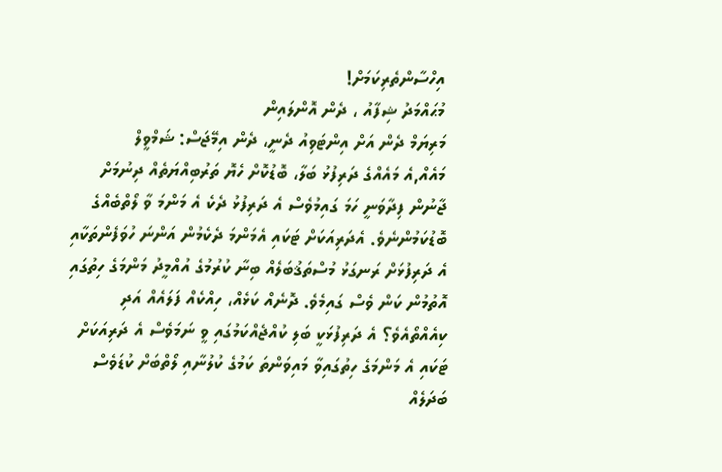އިހްސާންތެރިކަމަށް!
މުޙައްމަދު ޝިފާއު ، ދެން އޮންލައިން
މަރިޔަމް ދެން އަށް އިންޓަވިއު ދެނީ، ދެން އިމޭޖަސް: ޝަމްވީލް
މައެއް,އެ މައެއްގެ ދަރިފުޅު ބަލާ، ބޮޑުކޮށް ހެޔޮ ތަރުބިއްޔަތެއް ދިނުމަށް ޖާނުން ފިދާވަނީ ހަމަ ގައިމުވެސް އެ ދަރިފުޅު ދެކެ އެ މަންމަ ވާ ލޯތްބެއްގެ ބޮޑުކަމުންނެވެ. އެދަރިއަކަށް ޓަކައި އެމަންމަ ދެކެމުން އަންނަ ހުވަފެންތަކާއި އެ ދަރިފުޅަށް ރަނގަޅު މުސްތަޤުބަލެއް ބިނާ ކުރުމުގެ އުއްމީދު މަންމަގެ ހިތުގައި އޮތުމުން ކަން ވެސް ގައިމެވެ. ދޮނެއް ކަޅެއް، ހިއްކެއް ފަލައެއް އަދި ކިއެއްތޯއެވެ؟ އެ ދަރިފުޅަކީ ބަލި ކުއްޖެއްކަމުގައި ވީ ނަމަވެސް އެ ދަރިއަކަށް ޓަކައި އެ މަންމަގެ ހިތުގައިވާ މައިވަންތަ ކަމުގެ ކުލުނާއި ލޯތްބަށް ކުޑަވެސް ބަދަލެއް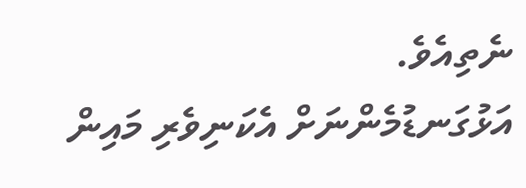ނެތިއެވެ.
އަޅުގަނޑުމެންނަށް އެކަނިވެރި މައިން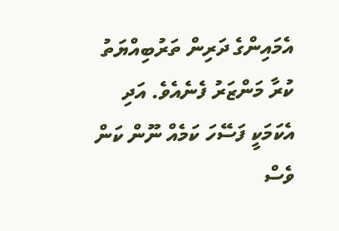އެމައިންގެ ދަރިން ތަރުބިއްޔަތު ކުރާ މަންޒަރު ފެނެއެވެ. އަދި އެކަމަކީ ފަސޭހަ ކަމެއް ނޫން ކަން ވެސް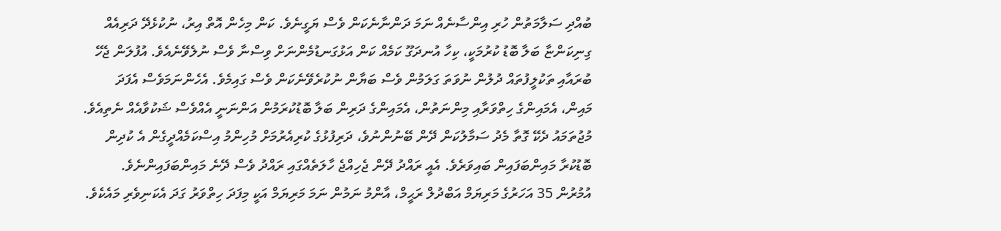ބުއްދި ސަލާމަތުން ހުރި އިންސާނެއް ނަމަ ދަންނާނެކަން ވެސް ޔަގީނެވެ. ކަން މިހެން އޮތް އިރު، ނުކުޅެދޭ ދަރިއެއް ގިނިކަންޏާ ބަލާ ބޮޑު ކުރުމަކީ، ކިހާ އުނދަގޫ ކަމެއް ކަން އަޅުގަނޑުމެންނަށް ވިސްނާ ވެސް ނުލެވޭނެއެވެ. އުފުލަން ޖެހޭ ބުރައާއި ތަކުލީފުތައް ދުލުން ނުވަތަ ގަލަމުން ވެސް ބަޔާން ނުކުރެވޭނެކަން ވެސް ގައިމެވެ. އެހެންނަމަވެސް އެފަދަ މައިން، އެމައިންގެ ހިތްވަރާއި މިންނަތުން، އެމައިންގެ ދަރިން ބަލާ ބޮޑުކުރަމުން އަންނަނީ އެއްވެސް ޝަކުވާއެއް ނެތިއެވެ.
މުޖުތަމައު ދެކޭ ގޮތާ މެދު ސަމާލުކަން ދޭން ބޭނުންނުވެ، ދަރިފުޅުގެ ކުރިއެރުމަށް މުހިންމު އިސްކަމެއްދީގެން އެ ކުދިން ބޮޑުކުރާ މައިންބަފައިން ބައިވަރެވެ. އެއީ ރައްދު ދޭން ޖެހިއްޖެ ހާލަތެއްގައި ރައްދު ވެސް ދޭނެ މައިންބަފައިންނެވެ.
އުމުރުން 35 އަހަރުގެ މަރިޔަމް އަބްދުލް ރަޙީމް، އާންމު ނަމުން ނަމަ މަރިޔަމް އަކީ މިފަދަ ހިތްވަރު ގަދަ އެކަނިވެރި މައެކެވެ.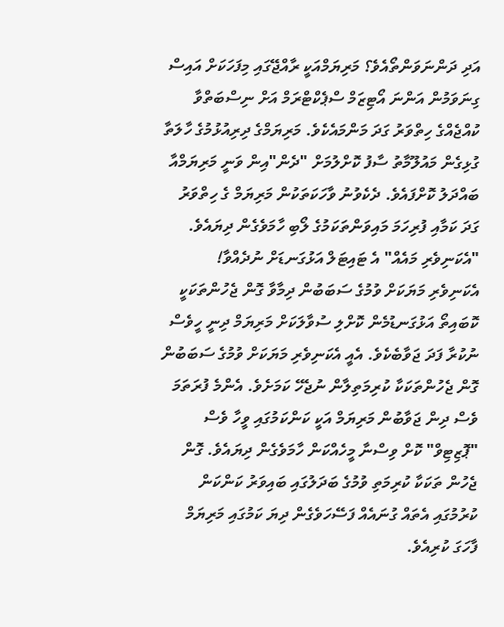އަދި ދަންނަވަންތޯއެވެ؟ މަރިޔަމްއަކީ ރާއްޖޭގައި މިފަހަކަށް އައިސް ގިނަވަމުން އަންނަ އޯޓިޒަމް ސްޕެކްޓްރަމް އަށް ނިސްބަތްވާ ކުއްޖެއްގެ ހިތްވަރު ގަދަ މަންމައެކެވެ. މަރިޔަމްގެ ދިރިއުޅުމުގެ ހާލަތާ ގުޅިގެން މައުލޫމާތު ސާފު ކޮށްލުމަށް "ދެން"އިން ވަނީ މަރިޔަމްއާ ބައްދަލު ކޮށްފައެވެ. ދެކެވުނު ވާހަކަތަކުން މަރިޔަމް ގެ ހިތްވަރު ގަދަ ކަމާއި ފުރިހަމަ މައިވަންތަކަމުގެ ލޯބި ހާމަވެގެން ދިޔައެވެ.
"އެކަނިވެރި މައެއް" އެ ޓައިޓަލް އަޅުގަނޑަށް ނުދެއްވާ!
އެކަނިވެރި މަޔަކަށް ވުމުގެ ސަބަބުން ދިމާވާ ގޮން ޖެހުންތަކަކީ ކޮބައިތޯ އަޅުގަނޑުމެން ކޮށްލި ސުވާލަކަށް މަރިޔަމް ދިނީ ހީވެސް ނުކުރާ ފަދަ ޖަވާބެކެވެ. އެއީ އެކަނިވެރި މަޔަކަށް ވުމުގެ ސަބަބުން ގޮން ޖެހުންތަކަކާ ކުރިމަތިލާން ނުޖެހޭ ކަމަށެވެ. އެންމެ ފުރަތަމަ ވެސް ދިން ޖަވާބުން މަރިޔަމް އަކީ ކަންކަމުގައި ވީހާ ވެސް "ޕޮޒިޓިވް" ކޮށް ވިސްނާ މީހެއްކަން ހާމަވެގެން ދިޔައެވެ. ގޮން ޖެހުން ތަކަކާ ކުރިމަތި ވުމުގެ ބަދަލުގައި ބައިވަރު ކަންކަން ކުރުމުގައި އެތައް ގުނައެއް ފަސޭހަވެގެން ދިޔަ ކަމުގައި މަރިޔަމް ފާހަގަ ކުރިއެވެ.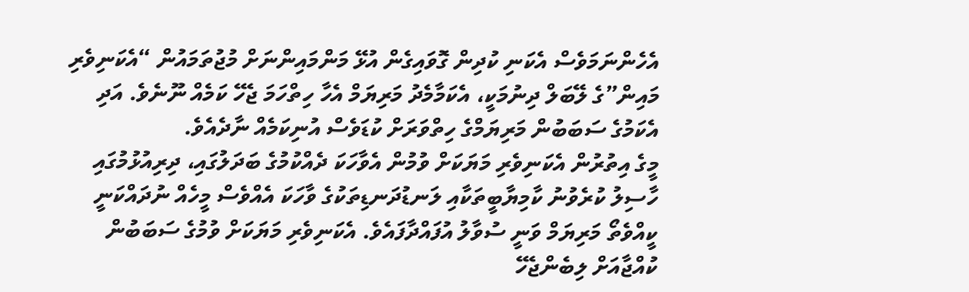އެހެންނަމަވެސް އެކަނި ކުދިން ގޮވައިގެން އުޅޭ މަންމައިންނަށް މުޖުތަމައުން “އެކަނިވެރި މައިން”ގެ ލޭބަލް ދިނުމަކީ، އެކަމާމެދު މަރިޔަމް އެހާ ހިތްހަމަ ޖެހޭ ކަމެއް ނޫނެވެ. އަދި އެކަމުގެ ސަބަބުން މަރިޔަމްގެ ހިތްވަރަށް ކުޑަވެސް އުނިކަމެއް ނާދެއެވެ.
މީގެ އިތުރުން އެކަނިވެރި މަޔަކަށް ވުމުން އެވާހަކަ ދެއްކުމުގެ ބަދަލުގައި، ދިރިއުޅުމުގައި ހާސިލު ކުރެވުނު ކާމިޔާބީތަކާއި ލަނޑުދަނޑިތަކުގެ ވާހަކަ އެއްވެސް މީހެއް ނުދައްކަނީ ކީއްވެތޯ މަރިޔަމް ވަނީ ސުވާލު އުފައްދާފައެވެ. އެކަނިވެރި މަޔަކަށް ވުމުގެ ސަބަބުން ކުއްޖާއަށް ލިބެންޖެހޭ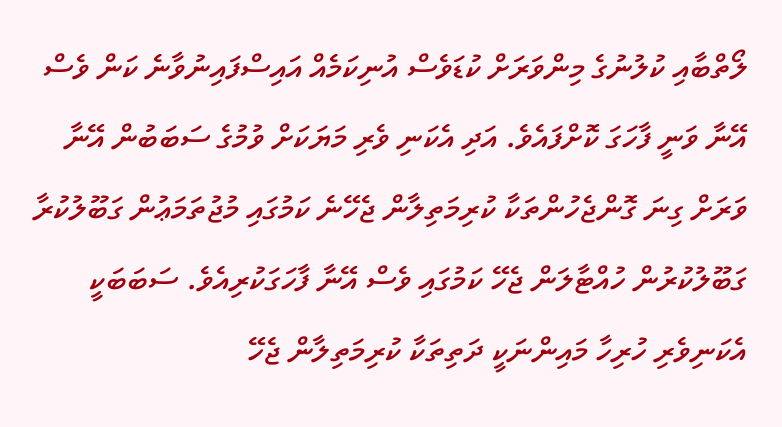ލޯތްބާއި ކުލުނުގެ މިންވަރަށް ކުޑަވެސް އުނިކަމެއް އައިސްފައިނުވާނެ ކަން ވެސް އޭނާ ވަނީ ފާހަގަ ކޮށްފައެވެ. އަދި އެކަނި ވެރި މަޔަކަށް ވުމުގެ ސަބަބުން އޭނާ ވަރަށް ގިނަ ގޮންޖެހުންތަކާ ކުރިމަތިލާން ޖެހޭނެ ކަމުގައި މުޖުތަމަޢުން ގަބޫލުކުރާ ގަބޫލުކުރުން ހުއްޓާލަން ޖެހޭ ކަމުގައި ވެސް އޭނާ ފާހަގަކުރިއެވެ. ސަބަބަކީ އެކަނިވެރި ހުރިހާ މައިންނަކީ ދަތިތަކާ ކުރިމަތިލާން ޖެހޭ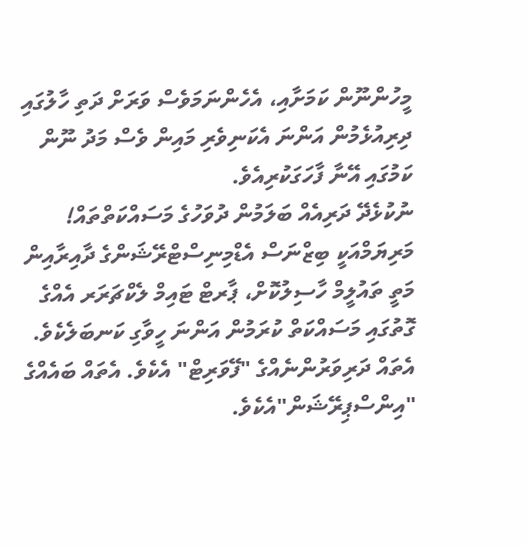މީހުންނޫން ކަމަށާއި، އެހެންނަމަވެސް ވަރަށް ދަތި ހާލުގައި ދިރިއުޅެމުން އަންނަ އެކަނިވެރި މައިން ވެސް މަދު ނޫން ކަމުގައި އޭނާ ފާހަގަކުރިއެވެ.
ނުކުޅެދޭ ދަރިއެއް ބަލަމުން ދުވަހުގެ މަސައްކަތްތައް!
މަރިޔަމްއަކީ ބިޒްނަސް އެޑްމިނިސްޓްރޭޝަންގެ ދާއިރާއިން މަތީ ތައުލީމް ހާސިލުކޮށް، ޕާރޓް ޓައިމް ލެކްޗަރަރ އެއްގެ ގޮތުގައި މަސައްކަތް ކުރަމުން އަންނަ ހީވާގި ކަނބަލެކެވެ. އެތައް ދަރިވަރުންނެއްގެ "ފޭވަރިޓް" އެކެވެ. އެތައް ބައެއްގެ "އިންސްޕިރޭޝަން"އެކެވެ.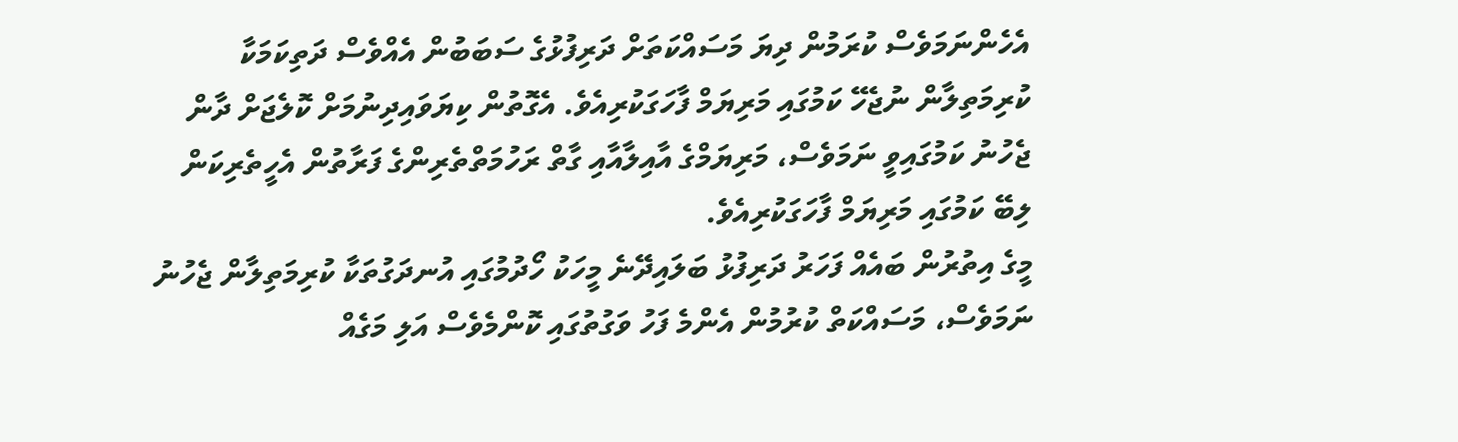އެހެންނަމަވެސް ކުރަމުން ދިޔަ މަސައްކަތަށް ދަރިފުޅުގެ ސަބަބުން އެއްވެސް ދަތިކަމަކާ ކުރިމަތިލާން ނުޖެހޭ ކަމުގައި މަރިޔަމް ފާހަގަކުރިއެވެ. އެގޮތުން ކިޔަވައިދިނުމަށް ކޮލެޖަށް ދާން ޖެހުނު ކަމުގައިވީ ނަމަވެސް، މަރިޔަމްގެ އާއިލާއާއި ގާތް ރަހުމަތްތެރިންގެ ފަރާތުން އެހީތެރިކަން ލިބޭ ކަމުގައި މަރިޔަމް ފާހަގަކުރިއެވެ.
މީގެ އިތުރުން ބައެއް ފަހަރު ދަރިފުޅު ބަލައިދޭނެ މީހަކު ހޯދުމުގައި އުނދަގުތަކާ ކުރިމަތިލާން ޖެހުނު ނަމަވެސް، މަސައްކަތް ކުރުމުން އެންމެ ފަހު ވަގުތުގައި ކޮންމެވެސް އަލި މަގެއް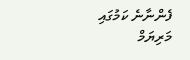ފެންނާނެ ކަމުގައި މަރިޔަމް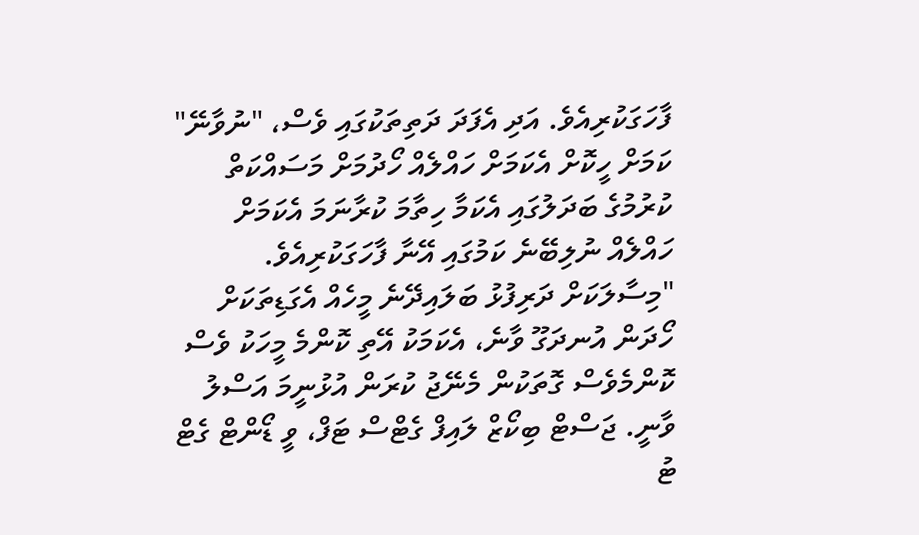ފާހަގަކުރިއެވެ. އަދި އެފަދަ ދަތިތަކުގައި ވެސް، "ނުވާނޭ" ކަމަށް ހީކޮށް އެކަމަށް ހައްލެއް ހޯދުމަށް މަސައްކަތް ކުރުމުގެ ބަދަލުގައި އެކަމާ ހިތާމަ ކުރާނަމަ އެކަމަށް ހައްލެއް ނުލިބޭނެ ކަމުގައި އޭނާ ފާހަގަކުރިއެވެ.
"މިސާލަކަށް ދަރިފުޅު ބަލައިދޭނެ މީހެއް އެގަޑިތަކަށް ހޯދަން އުނދަގޫ ވާނެ، އެކަމަކު އޭތި ކޮންމެ މީހަކު ވެސް ކޮންމެވެސް ގޮތަކުން މެނޭޖު ކުރަން އުޅުނީމަ އަސްލު ވާނީ. ޖަސްޓް ބިކޯޒް ލައިފް ގެޓްސް ޓަފް، ވީ ޑޯންޓް ގެޓް ޓު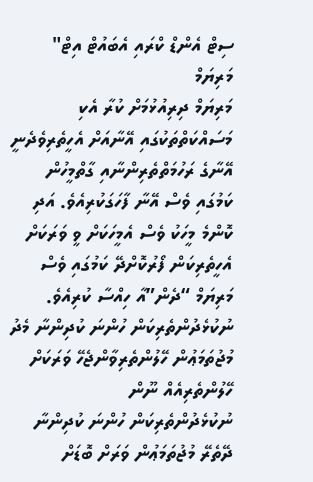ސިޓް އެންޑް ކްރައި އެބައުޓް އިޓް"
މަރިޔަމް
މަރިޔަމް ދިރިއުޅުމަށް ކުރާ އެކި މަސައްކަތްތަކުގައި އޭނާއަށް އެހީތެރިވެދެނީ އޭނާގެ ރަހުމަތްތެރިންނާއި ގާތްމީހުން ކަމުގައި ވެސް އޭނާ ފާހަގަކުރިއެވެ. އަދި ކޮންމެ މީހަކު ވެސް އެމީހަކަށް ވީ ވަރަކަށް އެހީތެރިކަން ފޯރުކޮށްދޭ ކަމުގައި ވެސް މަރިޔަމް “ދެން”އާ ހިއްސާ ކުރިއެވެ.
ނުކުޅެދުންތެރިކަން ހުންނަ ކުދިންނާ މެދު މުޖުތަމަޢުން ހޭލުންތެރިވާންޖެހޭ ވަރަކަށް ހޭލުންތެރިއެއް ނޫން
ނުކުޅެދުންތެރިކަން ހުންނަ ކުދިންނާ ދޭތެރޭ މުޖުތަމަޢުން ވަރަށް ބޮޑަށް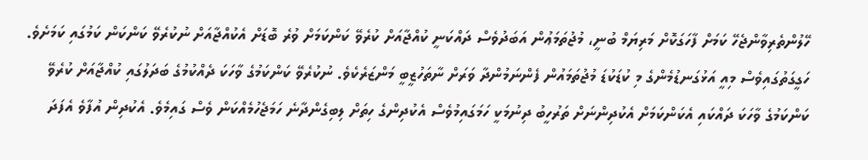ހޭލުންތެރިވާންޖެހޭ ކަމަށް ފާހަގަކޮށް މަރިޔަމް ބުނީ، މުޖުތަމަޢުން އަބަދުވެސް ދައްކަނީ ކުއްޖާއަށް ކުރެވޭ ކަންކަމަށް ވުރެ ބޮޑަށް އެކުއްޖާއަށް ނުކުރެވޭ ކަންކަން ކަމުގައި ކަމަށެވެ. ހަގީގަތުގައިވެސް މިއީ އަޅުގަނޑުމެންގެ މި ކުޑަކުޑަ މުޖުތަމައުން ފެންނަމުންދާ ވަރަށް ނާތަހުޒީބީ މަންޒަރެކެވެ. ނުކުރެވޭ ކަންކަމުގެ ވާހަކަ ދެއްކުމުގެ ބަދަލުގައި ކުއްޖާއަށް ކުރެވޭ ކަންކަމުގެ ވާހަކަ ދައްކައި އެކަންކަމަށް އެކުދިންނަށް ތަރުހީބު ދިނުމަކީ ހަމަގައިމުވެސް އެކުދިންގެ ހިތަށް ލިބިގެންދާނެ ހަމަޖެހުމެއްކަން ވެސް ގައިމެވެ. އެކުދިން އުފާވެ އެފަދަ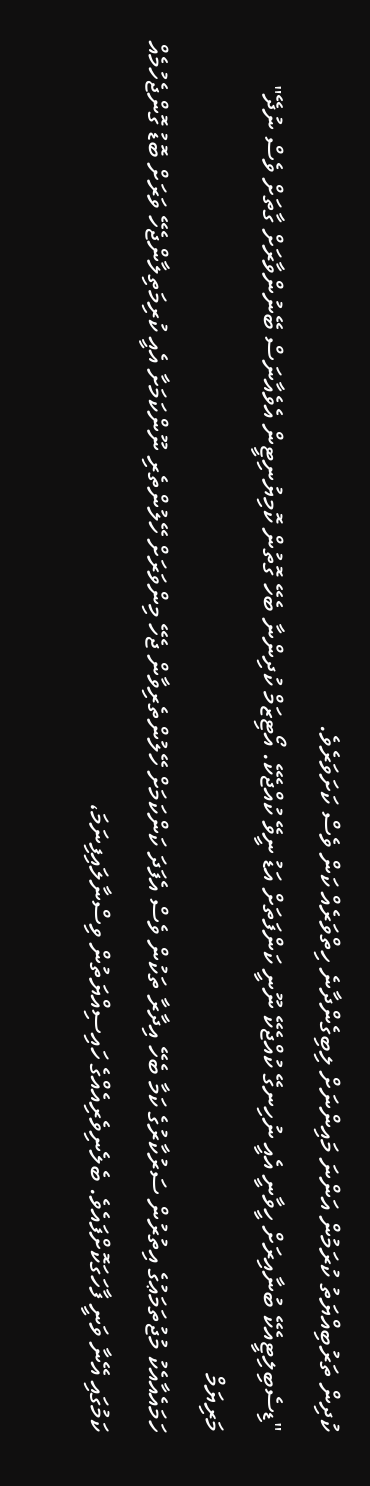ކުދިން ތަރުބިއްޔަތު ކުރަމުން އަންނަ މައިންނަށް ލިބިގެންދާނެ ހިތްވަރެއް ކަން ވެސް ކަށަވަރެވެ.
"ޑިސެބިލިޓީއެކޭ ބުނާއިރަށް ހީވާނީ އެއީ ނުހިނގޭ ކުއްޖެކޭ ނޫނީ ކަންފަތަށް އަޑު ނީވޭ ކުއްޖެކޭ. އޯޓިޒަމް ކުދިންނާ ބެހޭ ގޮތުން ކޮމިޔުނިޓީން އެވެއާނަސް ބޭނުންވާރަށް ގާތަށް ވެސް ނުދޭ"
މަރިޔަމް
ހަމައެއާއެކު މުޖުތަމަޢުގެ އިތުރުން ސަރުކާރުގެ ކަމާ ބެހޭ އިދާރާ ތަކުން ވެސް އެފަދަ ކަންކަމަށް ހޭލުންތެރިވާން ޖެހޭ މިންވަރަށް ހޭލުންތެރި ނޫންކަމަށާ އެއީ ކުރިމަތިލާންޖެހޭ ވަރަށް ބޮޑު ގޮންޖެހުމެއް ކަމުގައި އޭނާ ވަނީ ފާހަގަކޮށްފައެވެ. ބެލެނިވެރިއެއްގެ ހައިސިއްޔަތުން ވިސްނާލައިފިނަމަ،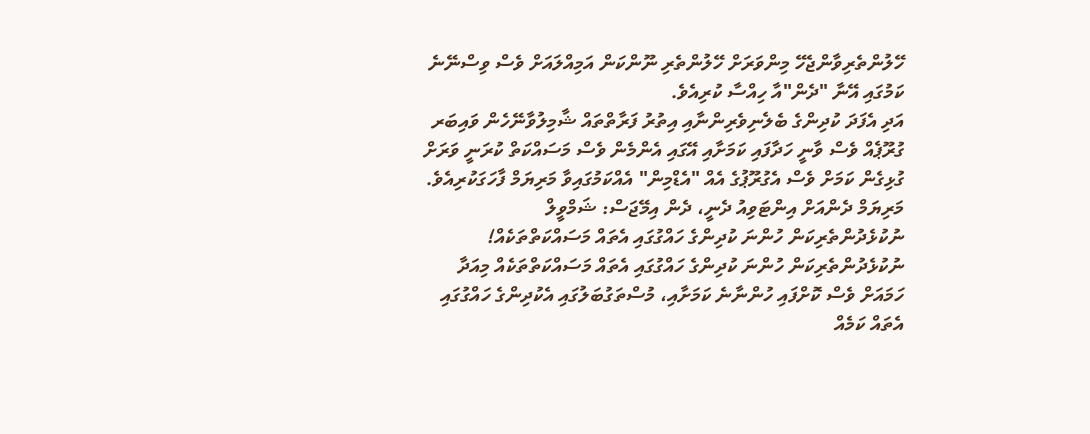ހޭލުންތެރިވާންޖެހޭ މިންވަރަށް ހޭލުންތެރި ނޫންކަން އަމިއްލައަށް ވެސް ވިސްނޭނެ ކަމުގައި އޭނާ "ދެން"އާ ހިއްސާ ކުރިއެވެ.
އަދި އެފަދަ ކުދިންގެ ބެލެނިވެރިންނާއި އިތުރު ފަރާތްތައް ޝާމިލުވާނޭހެން ވައިބަރ ގުރޫޕެއް ވެސް ވާނީ ހަދާފައި ކަމަށާއި އޭގައި އެންމެން ވެސް މަސައްކަތް ކުރަނީ ވަރަށް ގުޅިގެން ކަމަށް ވެސް އެގުރޫޕުގެ އެއް "އެޑްމިން" އެއްކަމުގައިވާ މަރިޔަމް ފާހަގަކުރިއެވެ.
މަރިޔަމް ދެންއަށް އިންޓަވިއު ދެނީ، ދެން އިމޭޖަސް: ޝަމްވީލް
ނުކުޅެދުންތެރިކަން ހުންނަ ކުދިންގެ ހައްގުގައި އެތައް މަސައްކަތްތަކެއް!
ނުކުޅެދުންތެރިކަން ހުންނަ ކުދިންގެ ހައްގުގައި އެތައް މަސައްކަތްތަކެއް މިއަދާ ހަމައަށް ވެސް ކޮށްފައި ހުންނާނެ ކަމަށާއި، މުސްތަގުބަލުގައި އެކުދިންގެ ހައްގުގައި އެތައް ކަމެއް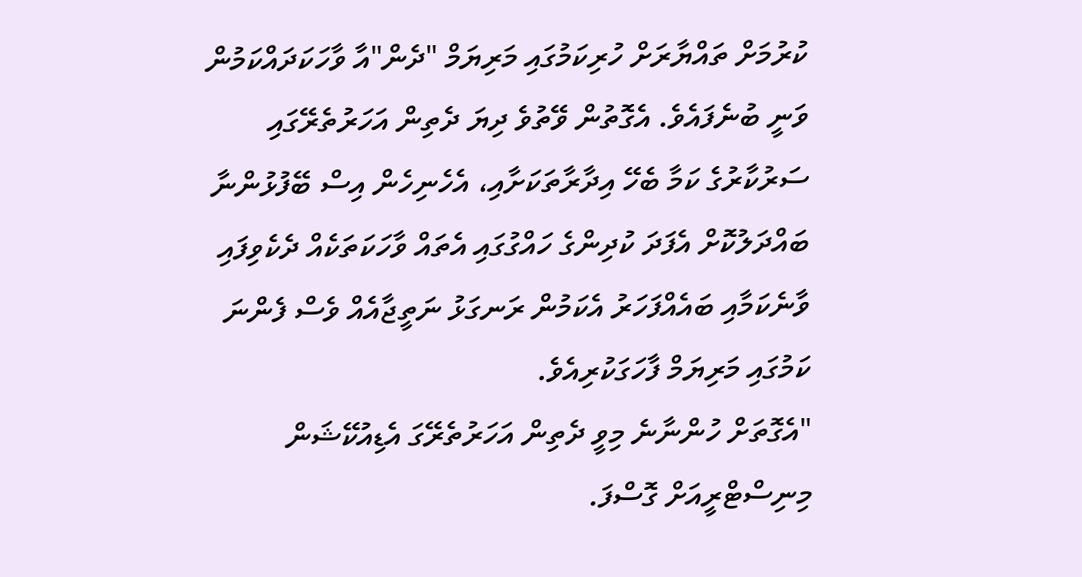ކުރުމަށް ތައްޔާރަށް ހުރިކަމުގައި މަރިޔަމް "ދެން"އާ ވާހަކަދައްކަމުން ވަނީ ބުނެފައެވެ. އެގޮތުން ވޭތުވެ ދިޔަ ދެތިން އަހަރުތެރޭގައި ސަރުކާރުގެ ކަމާ ބެހޭ އިދާރާތަކަށާއި، އެހެނިހެން އިސް ބޭފުޅުންނާ ބައްދަލުކޮށް އެފަދަ ކުދިންގެ ހައްގުގައި އެތައް ވާހަކަތަކެއް ދެކެވިފައި ވާނެކަމާއި ބައެއްފަހަރު އެކަމުން ރަނގަޅު ނަތީޖާއެއް ވެސް ފެންނަ ކަމުގައި މަރިޔަމް ފާހަގަކުރިއެވެ.
"އެގޮތަށް ހުންނާނެ މިވީ ދެތިން އަހަރުތެރޭގަ އެޑިއުކޭޝަން މިނިސްޓްރީއަށް ގޮސްފަ.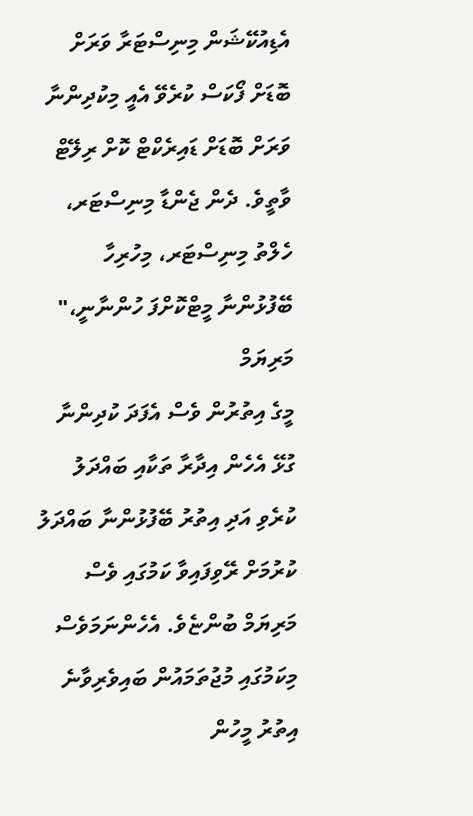އެޑިއުކޭޝަން މިނިސްޓަރާ ވަރަށް ބޮޑަށް ފޯކަސް ކުރެވޭ އެއީ މިކުދިންނާ ވަރަށް ބޮޑަށް ޑައިރެކްޓް ކޮށް ރިލޭޓް ވާތީވެ. ދެން ޖެންޑާ މިނިސްޓަރ، ހެލްތު މިނިސްޓަރ، މިހުރިހާ ބޭފުޅުންނާ މީޓްކޮށްފަ ހުންނާނީ،"
މަރިޔަމް
މީގެ އިތުރުން ވެސް އެފަދަ ކުދިންނާ ގުޅޭ އެހެން އިދާރާ ތަކާއި ބައްދަލު ކުރެވި އަދި އިތުރު ބޭފުޅުންނާ ބައްދަލު ކުރުމަށް ރޭވިފައިވާ ކަމުގައި ވެސް މަރިޔަމް ބުންޏެވެ. އެހެންނަމަވެސް މިކަމުގައި މުޖުތަމައުން ބައިވެރިވާނެ އިތުރު މީހުން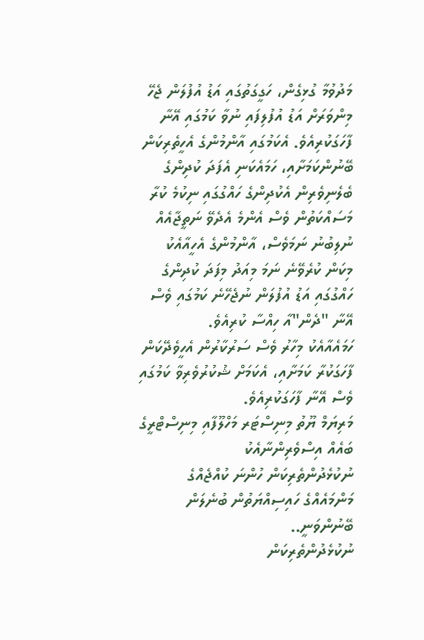މަދުވުމާ ގުޅިގެން، ހަގީގަތުގައި އަޑު އުފުލަން ޖެހޭ މިންވަރަށް އަޑު އުފުލިފައި ނުވާ ކަމުގައި އޭނާ ފާހަގަކުރިއެވެ. އެކަމުގައި އާންމުންގެ އެހީތެރިކަން ބޭނުންކަމަށާއި، ހަމައެކަނި އެފަދަ ކުދިންގެ ބެލެނިވެރިން އެކުދިންގެ ހައްގުގައި ނިކުމެ ކުރާ މަސައްކަތުން ވެސް އެންމެ އެދެވޭ ނަތީޖާއެއް ނުލިބުނު ނަމަވެސް، އާންމުންގެ އެހީއާއެކު މިކަން ކުރެވޭނެ ނަމަ މިއަދު މިފަދަ ކުދިންގެ ހައްގުގައި އަޑު އުފުލަން ނުޖެހޭނެ ކަމުގައި ވެސް އޭނާ "ދެން"އާ ހިއްސާ ކުރިއެވެ.
ހަމައެއާއެކު މިހާރު ވެސް ސަރުކާރުން އެހީވެދޭކަން ފާހަގަކުރާ ކަމަށާއި، އެކަމަށް ޝުކުރުވެރިވާ ކަމުގައި ވެސް އޭނާ ފާހަގަކުރިއެވެ.
މަރިޔަމް ޔޫތު މިނިސްޓަރ މަހްލޫފާއި މިނިސްޓްރީގެ ބައެއް އިސްވެރިންނާއެކު
ނުކުޅެދުންތެރިކަން ހުންނަ ކުއްޖެއްގެ މަންމައެއްގެ ހައިސިއްޔަތުން ބުނެލަން ބޭނުންވަނީ..
ނުކުޅެދުންތެރިކަން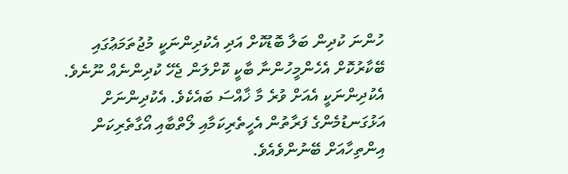ހުންނަ ކުދިން ބަލާ ބޮޑުކޮށް އަދި އެކުދިންނަކީ މުޖުތަމަޢުގައި ބޭކާރުކޮށް އެހެންމީހުންނާ ބާކީ ކޮށްލަން ޖެހޭ ކުދިންނެއް ނޫނެވެ. އެކުދިންނަކީ އެއަށް ވުރެ މާ ޚާއްސަ ބައެކެވެ. އެކުދިންނަށް އަޅުގަނޑުމެންގެ ފަރާތުން އެހީތެރިކަމާއި ލޯތްބާއި އޯގާތެރިކަން އިންތިހާއަށް ބޭނުންވެއެވެ.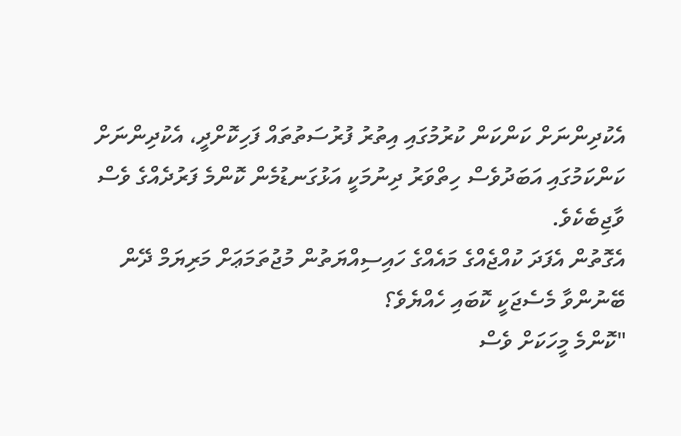އެކުދިންނަށް ކަންކަން ކުރުމުގައި އިތުރު ފުރުސަތުތައް ފަހިކޮށްދީ، އެކުދިންނަށް ކަންކަމުގައި އަބަދުވެސް ހިތްވަރު ދިނުމަކީ އަޅުގަނޑުމެން ކޮންމެ ފަރުދެއްގެ ވެސް ވާޖިބެކެވެ.
އެގޮތުން އެފަދަ ކުއްޖެއްގެ މައެއްގެ ހައިސިއްޔަތުން މުޖުތަމަޢަށް މަރިޔަމް ދޭން ބޭނުންވާ މެސެޖަކީ ކޮބައި ހެއްޔެވެ؟
"ކޮންމެ މީހަކަށް ވެސް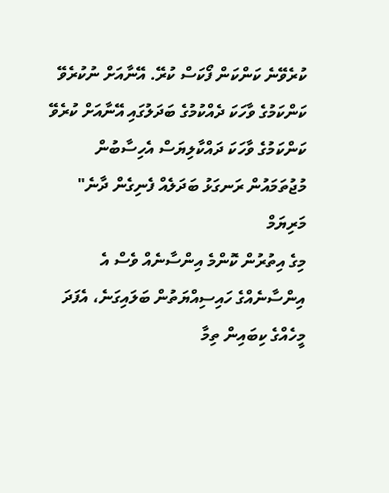ކުރެވޭނެ ކަންކަން ފޯކަސް ކުރޭ. އޭނާއަށް ނުކުރެވޭ ކަންކަމުގެ ވާހަކަ ދެއްކުމުގެ ބަދަލުގައި އޭނާއަށް ކުރެވޭ ކަންކަމުގެ ވާހަކަ ދައްކާލިޔަސް އެހިސާބުން މުޖުތަމައުން ރަނގަޅު ބަދަލެއް ފެނިގެން ދާނެ"
މަރިޔަމް
މިގެ އިތުރުން ކޮންމެ އިންސާނެއް ވެސް އެ އިންސާނެއްގެ ހައިސިއްޔަތުން ބަލައިގަނެ، އެފަދަ މީހެއްގެ ކިބައިން ތިމާ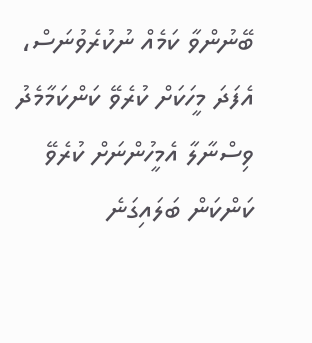ބޭނުންވާ ކަމެއް ނުކުރެވުނަސް، އެފަދަ މީހަކަށް ކުރެވޭ ކަންކަމާމެދު ވިސްނާލާ އެމީހުންނަށް ކުރެވޭ ކަންކަން ބަލައިގަނެ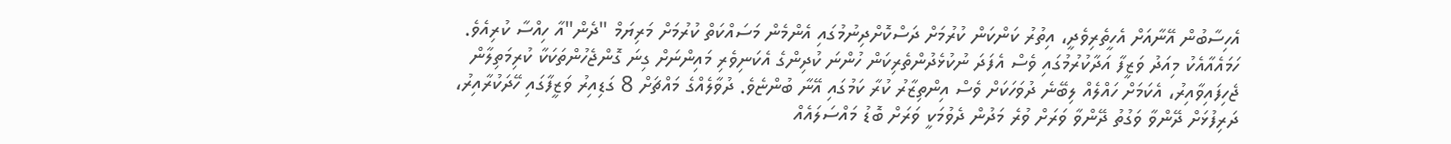އެހިސާބުން އޭނާއަށް އެހީތެރިވެދީ، އިތުރު ކަންކަން ކުރުމަށް ދަސްކޮށްދިނުމުގައި އެންމެން މަސައްކަތް ކުރުމަށް މަރިޔަމް "ދެން"އާ ހިއްސާ ކުރިއެވެ.
ހަމައެއާއެކު މިއަދު ވަޒީފާ އަދާކުރުމުގައި ވެސް އެފަދަ ނުކުޅެދުންތެރިކަން ހުންނަ ކުދިންގެ އެކަނިވެރި މައިންނަށް ގިނަ ގޮންޖެހުންތަކަކާ ކުރިމަތިލާން ޖެހިފައިވާއިރު، އެކަމަށް ހައްލެއް ލިބޭނެ ދުވަހަކަށް ވެސް އިންތިޒާރު ކުރާ ކަމުގައި އޭނާ ބުންޏެވެ. ދުވާލެއްގެ މައްޗަށް 8 ގަޑިއިރު ވަޒީފާގައި ހޭދަކުރާއިރު، ދަރިފުޅަށް ދޭންވާ ވަގުތު ދޭންވާ ވަރަށް ވުރެ މަދުން ދެވުމަކީ ވަރަށް ބޮޑު މައްސަލައެއް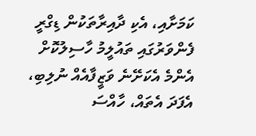ކަމަށާއި، އެކި ދާއިރާތަކުން ޑިގްރީ ފެންވަރުގައި ތައުލީމު ހާސިލުކޮށް އެންމެ އެކަށޭނެ ވަޒީފާއެއް ނުލިބި، އެފަދަ އެތައް، ހާއްސަ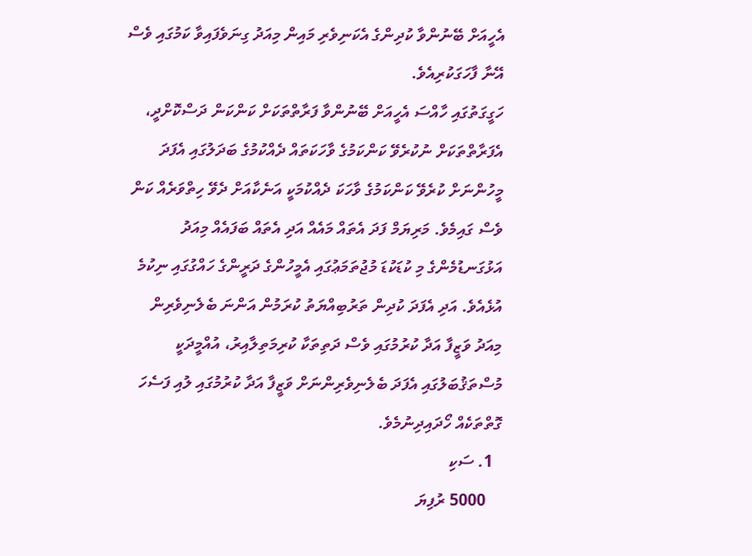އެހީއަށް ބޭނުންވާ ކުދިންގެ އެކަނިވެރި މައިން މިއަދު ގިނަވެފައިވާ ކަމުގައި ވެސް އޭނާ ފާހަގަކުރިއެވެ.
ހަގީގަތުގައި ހާއްސަ އެހީއަށް ބޭނުންވާ ފަރާތްތަކަށް ކަންކަން ދަސްކޮށްދީ، އެފަރާތްތަކަށް ނުކުރެވޭ ކަންކަމުގެ ވާހަކަތައް ދެއްކުމުގެ ބަދަލުގައި އެފަދަ މީހުންނަށް ކުރެވޭ ކަންކަމުގެ ވާހަކަ ދެއްކުމަކީ އަނެކާއަށް ދެވޭ ހިތްވަރެއް ކަން ވެސް ގައިމެވެ. މަރިޔަމް ފަދަ އެތައް މައެއް އަދި އެތައް ބަފައެއް މިއަދު އަޅުގަނޑުމެންގެ މި ކުޑަކުޑަ މުޖުތަމަޢުގައި އެމީހުންގެ ދަރީންގެ ހައްގުގައި ނިކުމެ އުޅެއެވެ. އަދި އެފަދަ ކުދިން ތަރުބިއްޔަތު ކުރަމުން އަންނަ ބެލެނިވެރިން މިއަދު ވަޒީފާ އަދާ ކުރުމުގައި ވެސް ދަތިތަކާ ކުރިމަތިލާއިރު، އުއްމީދަކީ މުސްތަޤުބަލުގައި އެފަދަ ބެލެނިވެރިންނަށް ވަޒީފާ އަދާ ކުރުމުގައި ލުއި ފަސެހަ ގޮތްތަކެއް ހޯދައިދިނުމެވެ.
  1. ސަކި
    5000 ރުފިޔަ